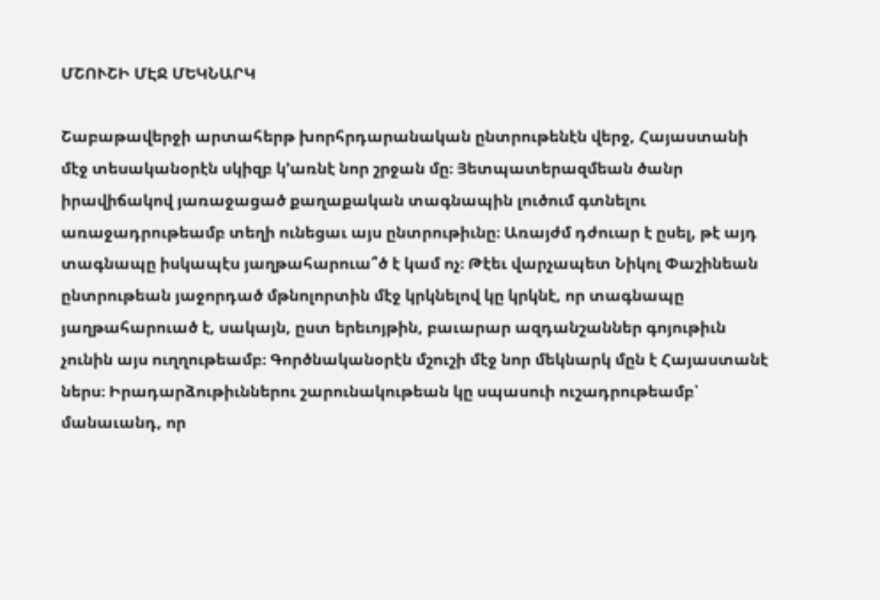ՄՇՈՒՇԻ ՄԷՋ ՄԵԿՆԱՐԿ

Շաբաթավերջի արտահերթ խորհրդարանական ընտրութենէն վերջ, Հայաստանի մէջ տեսականօրէն սկիզբ կ՚առնէ նոր շրջան մը։ Յետպատերազմեան ծանր իրավիճակով յառաջացած քաղաքական տագնապին լուծում գտնելու առաջադրութեամբ տեղի ունեցաւ այս ընտրութիւնը։ Առայժմ դժուար է ըսել, թէ այդ տագնապը իսկապէս յաղթահարուա՞ծ է կամ ոչ։ Թէեւ վարչապետ Նիկոլ Փաշինեան ընտրութեան յաջորդած մթնոլորտին մէջ կրկնելով կը կրկնէ, որ տագնապը յաղթահարուած է, սակայն, ըստ երեւոյթին, բաւարար ազդանշաններ գոյութիւն չունին այս ուղղութեամբ։ Գործնականօրէն մշուշի մէջ նոր մեկնարկ մըն է Հայաստանէ ներս։ Իրադարձութիւններու շարունակութեան կը սպասուի ուշադրութեամբ՝ մանաւանդ, որ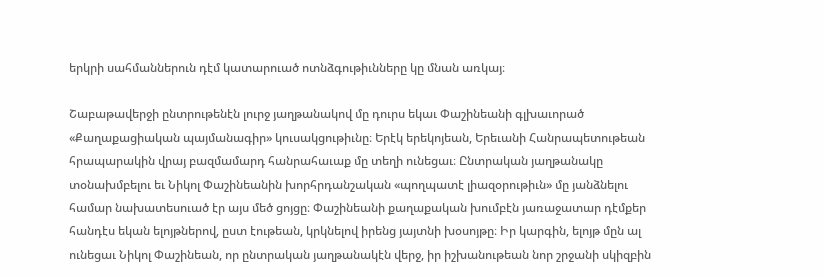երկրի սահմաններուն դէմ կատարուած ոտնձգութիւնները կը մնան առկայ։

Շաբաթավերջի ընտրութենէն լուրջ յաղթանակով մը դուրս եկաւ Փաշինեանի գլխաւորած «Քաղաքացիական պայմանագիր» կուսակցութիւնը։ Երէկ երեկոյեան, Երեւանի Հանրապետութեան հրապարակին վրայ բազմամարդ հանրահաւաք մը տեղի ունեցաւ։ Ընտրական յաղթանակը տօնախմբելու եւ Նիկոլ Փաշինեանին խորհրդանշական «պողպատէ լիազօրութիւն» մը յանձնելու համար նախատեսուած էր այս մեծ ցոյցը։ Փաշինեանի քաղաքական խումբէն յառաջատար դէմքեր հանդէս եկան ելոյթներով, ըստ էութեան, կրկնելով իրենց յայտնի խօսոյթը։ Իր կարգին, ելոյթ մըն ալ ունեցաւ Նիկոլ Փաշինեան, որ ընտրական յաղթանակէն վերջ, իր իշխանութեան նոր շրջանի սկիզբին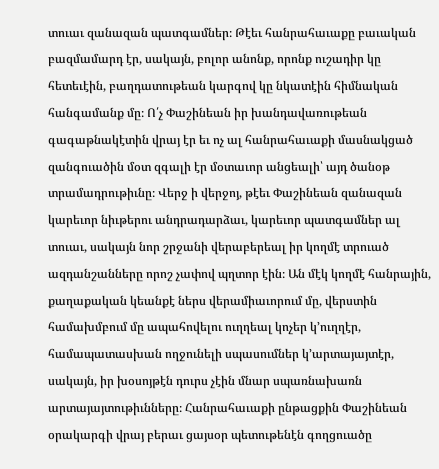տուաւ զանազան պատգամներ։ Թէեւ հանրահաւաքը բաւական բազմամարդ էր, սակայն, բոլոր անոնք, որոնք ուշադիր կը հետեւէին, բաղդատութեան կարգով կը նկատէին հիմնական հանգամանք մը։ Ո՛չ Փաշինեան իր խանդավառութեան գագաթնակէտին վրայ էր եւ ոչ ալ հանրահաւաքի մասնակցած զանգուածին մօտ զգալի էր մօտաւոր անցեալի՝ այդ ծանօթ տրամադրութիւնը։ Վերջ ի վերջոյ, թէեւ Փաշինեան զանազան կարեւոր նիւթերու անդրադարձաւ, կարեւոր պատգամներ ալ տուաւ, սակայն նոր շրջանի վերաբերեալ իր կողմէ տրուած ազդանշանները որոշ չափով պղտոր էին։ Ան մէկ կողմէ հանրային, քաղաքական կեանքէ ներս վերամիաւորում մը, վերստին համախմբում մը ապահովելու ուղղեալ կոչեր կ՚ուղղէր, համապատասխան ողջունելի սպասումներ կ՚արտայայտէր, սակայն, իր խօսոյթէն դուրս չէին մնար սպառնախառն արտայայտութիւնները։ Հանրահաւաքի ընթացքին Փաշինեան օրակարգի վրայ բերաւ ցայսօր պետութենէն գողցուածը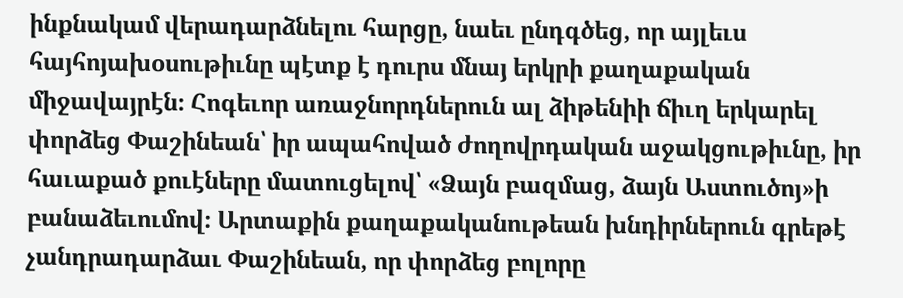ինքնակամ վերադարձնելու հարցը, նաեւ ընդգծեց, որ այլեւս հայհոյախօսութիւնը պէտք է դուրս մնայ երկրի քաղաքական միջավայրէն։ Հոգեւոր առաջնորդներուն ալ ձիթենիի ճիւղ երկարել փորձեց Փաշինեան՝ իր ապահոված ժողովրդական աջակցութիւնը, իր հաւաքած քուէները մատուցելով՝ «Ձայն բազմաց, ձայն Աստուծոյ»ի բանաձեւումով։ Արտաքին քաղաքականութեան խնդիրներուն գրեթէ չանդրադարձաւ Փաշինեան, որ փորձեց բոլորը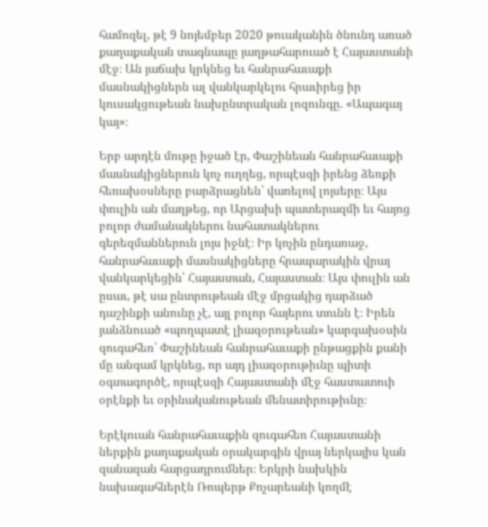համոզել, թէ 9 նոյեմբեր 2020 թուականին ծնունդ առած քաղաքական տագնապը յաղթահարուած է Հայաստանի մէջ։ Ան յաճախ կրկնեց եւ հանրահաւաքի մասնակիցներն ալ վանկարկելու հրաւիրեց իր կուսակցութեան նախընտրական լոզունգը. «Ապագայ կայ»։

Երբ արդէն մութը իջած էր, Փաշինեան հանրահաւաքի մասնակիցներուն կոչ ուղղեց, որպէսզի իրենց ձեռքի հեռախօսները բարձրացնեն՝ վառելով լոյսերը։ Այս փուլին ան մաղթեց, որ Արցախի պատերազմի եւ հայոց բոլոր ժամանակներու նահատակներու գերեզմաններուն լոյս իջնէ։ Իր կոչին ընդառաջ, հանրահաւաքի մասնակիցները հրապարակին վրայ վանկարկեցին՝ Հայաստան, Հայաստան։ Այս փուլին ան ըսաւ, թէ սա ընտրութեան մէջ մրցակից դարձած դաշինքի անունը չէ, այլ բոլոր հայերու տունն է։ Իրեն յանձնուած «պողպատէ լիազօրութեան» կարգախօսին զուգահեռ՝ Փաշինեան հանրահաւաքի ընթացքին քանի մը անգամ կրկնեց, որ այդ լիազօրութիւնը պիտի օգտագործէ, որպէսզի Հայաստանի մէջ հաստատուի օրէնքի եւ օրինականութեան մենատիրութիւնը։

Երէկուան հանրահաւաքին զուգահեռ Հայաստանի ներքին քաղաքական օրակարգին վրայ ներկայիս կան զանազան հարցադրումներ։ Երկրի նախկին նախագահներէն Ռոպերթ Քոչարեանի կողմէ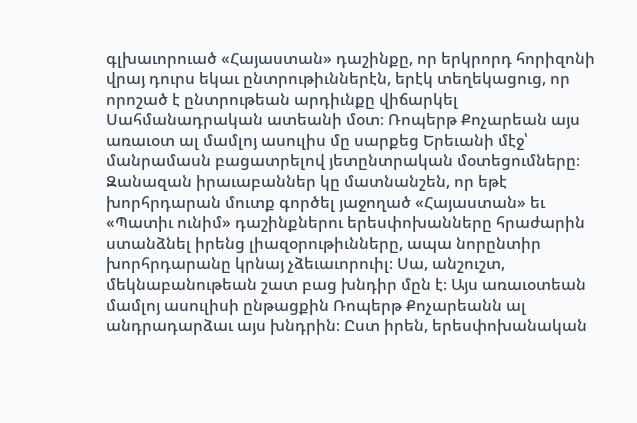գլխաւորուած «Հայաստան» դաշինքը, որ երկրորդ հորիզոնի վրայ դուրս եկաւ ընտրութիւններէն, երէկ տեղեկացուց, որ որոշած է ընտրութեան արդիւնքը վիճարկել Սահմանադրական ատեանի մօտ։ Ռոպերթ Քոչարեան այս առաւօտ ալ մամլոյ ասուլիս մը սարքեց Երեւանի մէջ՝ մանրամասն բացատրելով յետընտրական մօտեցումները։ Զանազան իրաւաբաններ կը մատնանշեն, որ եթէ խորհրդարան մուտք գործել յաջողած «Հայաստան» եւ «Պատիւ ունիմ» դաշինքներու երեսփոխանները հրաժարին ստանձնել իրենց լիազօրութիւնները, ապա նորընտիր խորհրդարանը կրնայ չձեւաւորուիլ։ Սա, անշուշտ, մեկնաբանութեան շատ բաց խնդիր մըն է։ Այս առաւօտեան մամլոյ ասուլիսի ընթացքին Ռոպերթ Քոչարեանն ալ անդրադարձաւ այս խնդրին։ Ըստ իրեն, երեսփոխանական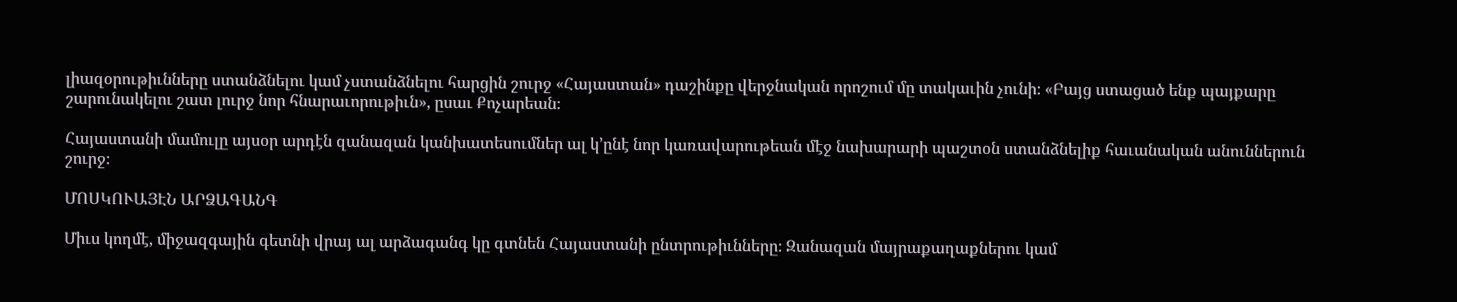լիազօրութիւնները ստանձնելու կամ չստանձնելու հարցին շուրջ «Հայաստան» դաշինքը վերջնական որոշում մը տակաւին չունի։ «Բայց ստացած ենք պայքարը շարունակելու շատ լուրջ նոր հնարաւորութիւն», ըսաւ Քոչարեան։

Հայաստանի մամուլը այսօր արդէն զանազան կանխատեսումներ ալ կ՚ընէ նոր կառավարութեան մէջ նախարարի պաշտօն ստանձնելիք հաւանական անուններուն շուրջ։

ՄՈՍԿՈՒԱՅԷՆ ԱՐՁԱԳԱՆԳ

Միւս կողմէ, միջազգային գետնի վրայ ալ արձագանգ կը գտնեն Հայաստանի ընտրութիւնները։ Զանազան մայրաքաղաքներու կամ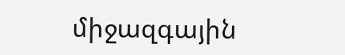միջազգային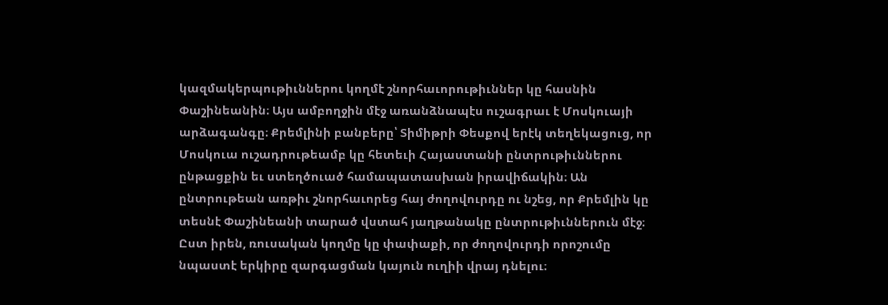կազմակերպութիւններու կողմէ շնորհաւորութիւններ կը հասնին Փաշինեանին։ Այս ամբողջին մէջ առանձնապէս ուշագրաւ է Մոսկուայի արձագանգը։ Քրեմլինի բանբերը՝ Տիմիթրի Փեսքով երէկ տեղեկացուց, որ Մոսկուա ուշադրութեամբ կը հետեւի Հայաստանի ընտրութիւններու ընթացքին եւ ստեղծուած համապատասխան իրավիճակին։ Ան ընտրութեան առթիւ շնորհաւորեց հայ ժողովուրդը ու նշեց, որ Քրեմլին կը տեսնէ Փաշինեանի տարած վստահ յաղթանակը ընտրութիւններուն մէջ։ Ըստ իրեն, ռուսական կողմը կը փափաքի, որ ժողովուրդի որոշումը նպաստէ երկիրը զարգացման կայուն ուղիի վրայ դնելու։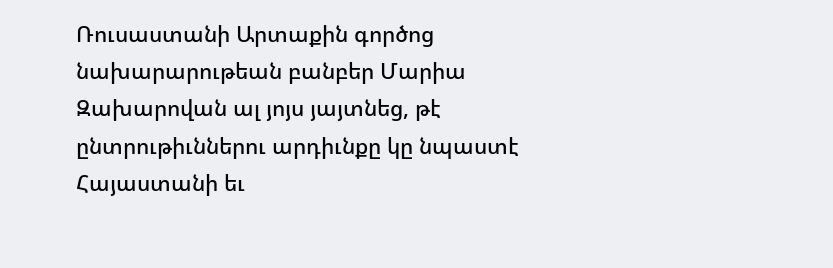Ռուսաստանի Արտաքին գործոց նախարարութեան բանբեր Մարիա Զախարովան ալ յոյս յայտնեց, թէ ընտրութիւններու արդիւնքը կը նպաստէ Հայաստանի եւ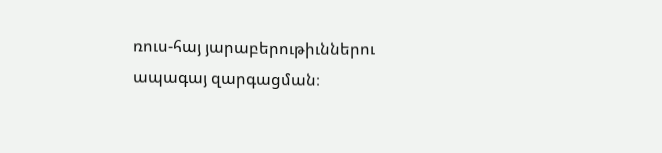ռուս-հայ յարաբերութիւններու ապագայ զարգացման։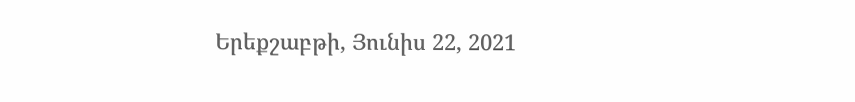Երեքշաբթի, Յունիս 22, 2021